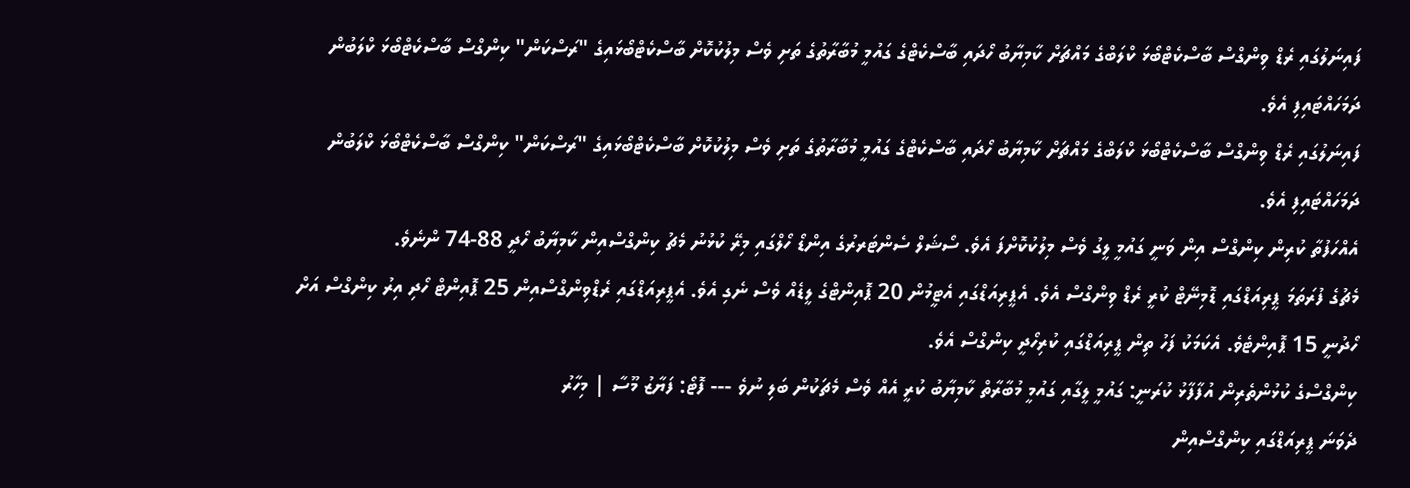ފައިނަލުގައި ރެޑް ވިންގްސް ބާސްކެޓްބޯޅަ ކްލަބްގެ މައްޗަށް ކާމިޔާބު ހޯދައި ބާސްކެޓްގެ ގައުމީ މުބާރާތުގެ ތަށި ވެސް މިލުކުކޮށް ބާސްކެޓްބޯޅައިގެ "ރަސްކަން" ކިންގްސް ބާސްކެޓްބޯޅަ ކްލަބުން ދަމަހައްޓައިފި އެވެ.
ފައިނަލުގައި ރެޑް ވިންގްސް ބާސްކެޓްބޯޅަ ކްލަބްގެ މައްޗަށް ކާމިޔާބު ހޯދައި ބާސްކެޓްގެ ގައުމީ މުބާރާތުގެ ތަށި ވެސް މިލުކުކޮށް ބާސްކެޓްބޯޅައިގެ "ރަސްކަން" ކިންގްސް ބާސްކެޓްބޯޅަ ކްލަބުން ދަމަހައްޓައިފި އެވެ.
އެއްހަފުތާ ކުރިން ކިންގްސް އިން ވަނީ ގައުމީ ލީގު ވެސް މިލުކުކޮށްފަ އެވެ. ސޯޝަލް ސެންޓަރރުގެ އިންޑޯ ހޯލްގައި މިރޭ ކުޅުނު މެޗު ކިންގްސްއިން ކާމިޔާބު ހޯދީ 88-74 ންނެވެ.
މެޗުގެ ފުރަތަމަ ޕީރިއަޑްގައި ޑޮމިނޭޓް ކުރީ ރެޑް ވިންގްސް އެވެ. އެޕީރިއަޑްގައި އެޓީމުން 20 ޕޮއިންޓްގެ ލީޑެއް ވެސް ނެގި އެވެ. އެޕީރިއަޑްގައި ރެޑްވިންގްސްއިން 25 ޕޮއިންޓް ހޯދި އިރު ކިންގްސް އަށް ހޯދުނީ 15 ޕޮއިންޓެވެ. އެކަމަކު ފަހު ތިން ޕީރިއަޑްގައި ކުރިހޯދީ ކިންގްސް އެވެ.
ކިންގްސްގެ ކުޅުންތެރިން އުފާފާޅު ކުރަނީ: ގައުމީ ލީގާއި ގައުމީ މުބާރާތް ކާމިޔާބު ކުރީ އެއް ވެސް މެޗަކުން ބަލި ނުވެ --- ފޮޓޯ: ފަޔާޒު މޫސާ | މިހާރު
ދެވަނަ ޕީރިއަޑްގައި ކިންގްސްއިން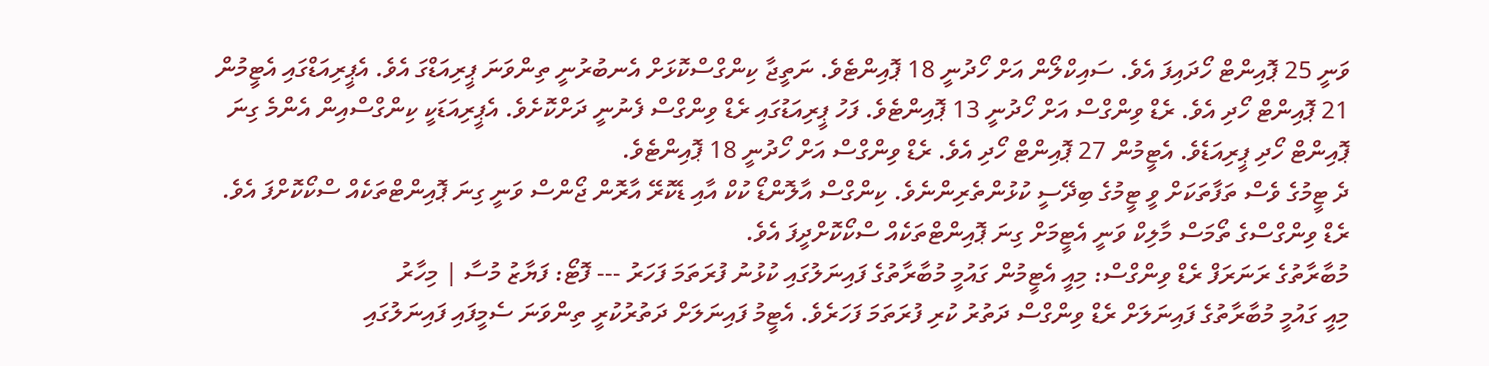ވަނީ 25 ޕޮއިންޓް ހޯދައިފަ އެވެ. ސައިކްލޯން އަށް ހޯދުނީ 18 ޕޮއިންޓެވެ. ނަތީޖާ ކިންގްސްކޮޅަށް އެނބުރުނީ ތިންވަނަ ޕީރިއަޑްގަ އެވެ. އެޕީރިއަޑްގައި އެޓީމުން 21 ޕޮއިންޓް ހޯދި އެވެ. ރެޑް ވިންގްސް އަށް ހޯދުނީ 13 ޕޮއިންޓެވެ. ފަހު ޕީރިއަޑުގައި ރެޑް ވިންގްސް ފެނުނީ ދަށްކޮށެވެ. އެޕީރިއަޑަކީ ކިންގްސްއިން އެންމެ ގިނަ ޕޮއިންޓް ހޯދި ޕީރިއަޑެވެ. އެޓީމުން 27 ޕޮއިންޓް ހޯދި އެވެ. ރެޑް ވިންގްސް އަށް ހޯދުނީ 18 ޕޮއިންޓެވެ.
ދެ ޓީމުގެ ވެސް ތަފާތަކަށް ވީ ޓީމުގެ ބިދޭސީ ކުޅުންތެރިންނެވެ. ކިންގްސް އާލޮންޑޯ ކުކް އާއި ޑެކޮރޭ އާރޮން ޖޯންސް ވަނީ ގިނަ ޕޮއިންޓްތަކެއް ސްކޯކޮށްފަ އެވެ. ރެޑް ވިންގްސްގެ ތޯމަސް މާލިކް ވަނީ އެޓީމަށް ގިނަ ޕޮއިންޓްތަކެއް ސްކޯކޮށްދީފަ އެވެ.
މުބާރާތުގެ ރަނަރަފް ރެޑް ވިންގްސް: މިއީ އެޓީމުން ގައުމީ މުބާރާތުގެ ފައިނަލުގައި ކުޅުނު ފުރަތަމަ ފަހަރު --- ފޮޓޯ: ފަޔާޒު މުސާ | މިހާރު
މިއީ ގައުމީ މުބާރާތުގެ ފައިނަލަށް ރެޑް ވިންގްސް ދަތުރު ކުރި ފުރަތަމަ ފަހަރެވެ. އެޓީމު ފައިނަލަށް ދަތުރުކުރީ ތިންވަނަ ސެމީފައި ފައިނަލުގައި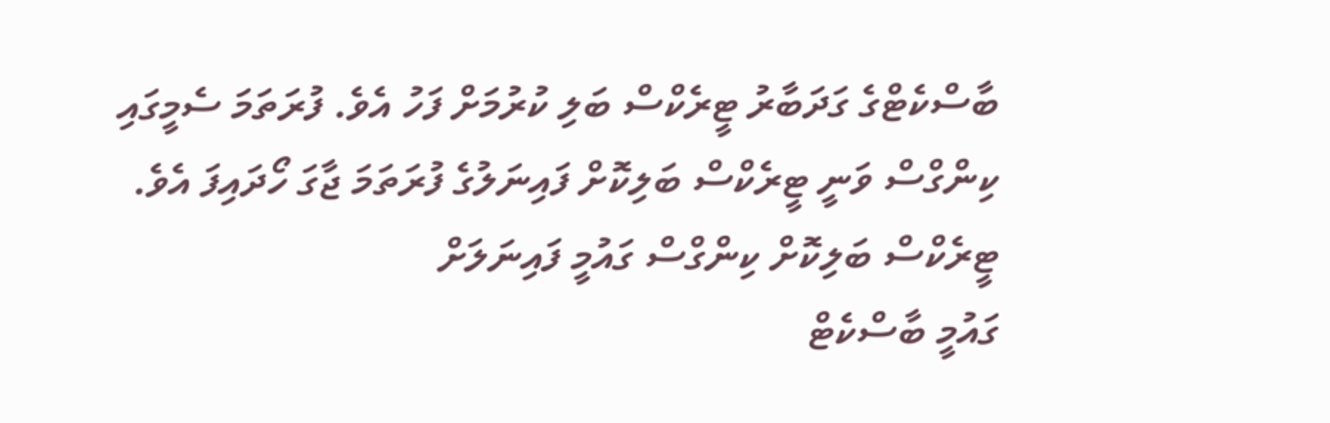ބާސްކެޓްގެ ގަދަބާރު ޓީރެކްސް ބަލި ކުރުމަށް ފަހު އެވެ. ފުރަތަމަ ސެމީގައި ކިންގްސް ވަނީ ޓީރެކްސް ބަލިކޮށް ފައިނަލުގެ ފުރަތަމަ ޖާގަ ހޯދައިފަ އެވެ.
ޓީރެކްސް ބަލިކޮށް ކިންގްސް ގައުމީ ފައިނަލަށް
ގައުމީ ބާސްކެޓް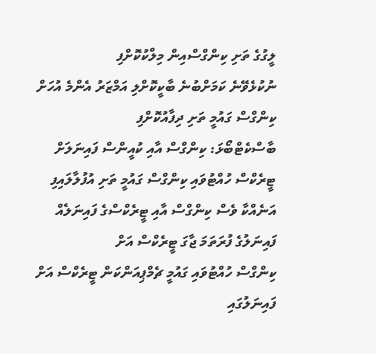ލީގުގެ ތަށި ކިންގްސްއިން މިލްކުކޮށްފި
ނުކުޅެވޭނެ ކަމަށްބުނެ ބާކީކޮށްލި އަމްޒަރު އެންމެ އުހަށް
ކިންގްސް ގައުމީ ތަށި ދިފާއުކޮށްފި
ބާސްކެޓްބޯޅަ: ކިންގްސް އާއި ކުއީންސް ފައިނަލަށް
ޓީރެކްސް ހުއްޓުވައި ކިންގްސް ގައުމީ ތަށި އުފުލާލައިފި
އަނެއްކާ ވެސް ކިންގްސް އާއި ޓީރެކްސްގެ ފައިނަލެއް
ފައިނަލުގެ ފުރަތަމަ ޖާގަ ޓީރެކްސް އަށް
ކިންގްސް ހުއްޓުވައި ގައުމީ ޗެމްޕިއަންކަން ޓީރެކްސް އަށް
ފައިނަލުގައި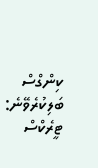ކިންގްސް ބަލިކުރެވޭނެ: ޓީރެކްސް